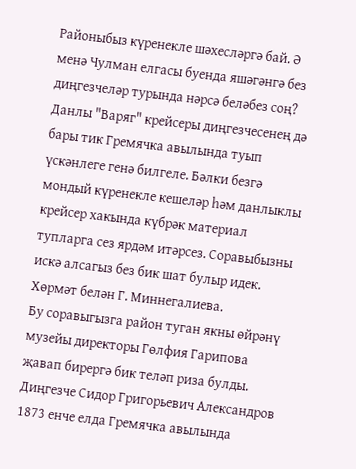Районыбыз күренекле шәхесләргә бай. Ә менә Чулман елгасы буенда яшәгәнгә без диңгезчеләр турында нәрсә беләбез соң?
Данлы "Варяг" крейсеры диңгезчесенең дә бары тик Гремячка авылында туып үскәнлеге генә билгеле. Бәлки безгә мондый күренекле кешеләр һәм данлыклы крейсер хакында күбрәк материал тупларга сез ярдәм итәрсез. Соравыбызны искә алсагыз без бик шат булыр идек. Хөрмәт белән Г. Миннегалиева.
Бу соравыгызга район туган якны өйрәнү музейы директоры Гөлфия Гарипова җавап бирергә бик теләп риза булды.
Диңгезче Сидор Григорьевич Александров 1873 енче елда Гремячка авылында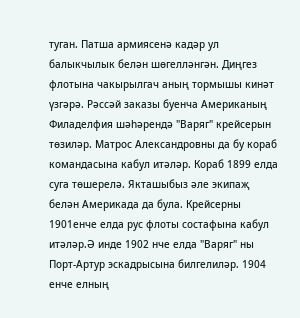туган. Патша армиясенә кадәр ул балыкчылык белән шөгелләнгән. Диңгез флотына чакырылгач аның тормышы кинәт үзгәрә. Рәссәй заказы буенча Американың Филаделфия шәһәрендә "Варяг" крейсерын төзиләр. Матрос Александровны да бу кораб командасына кабул итәләр. Кораб 1899 елда суга төшерелә. Якташыбыз әле экипаҗ белән Америкада да була. Крейсерны 1901енче елда рус флоты состафына кабул итәләр.Ә инде 1902 нче елда "Варяг" ны Порт-Артур эскадрысына билгелиләр. 1904 енче елның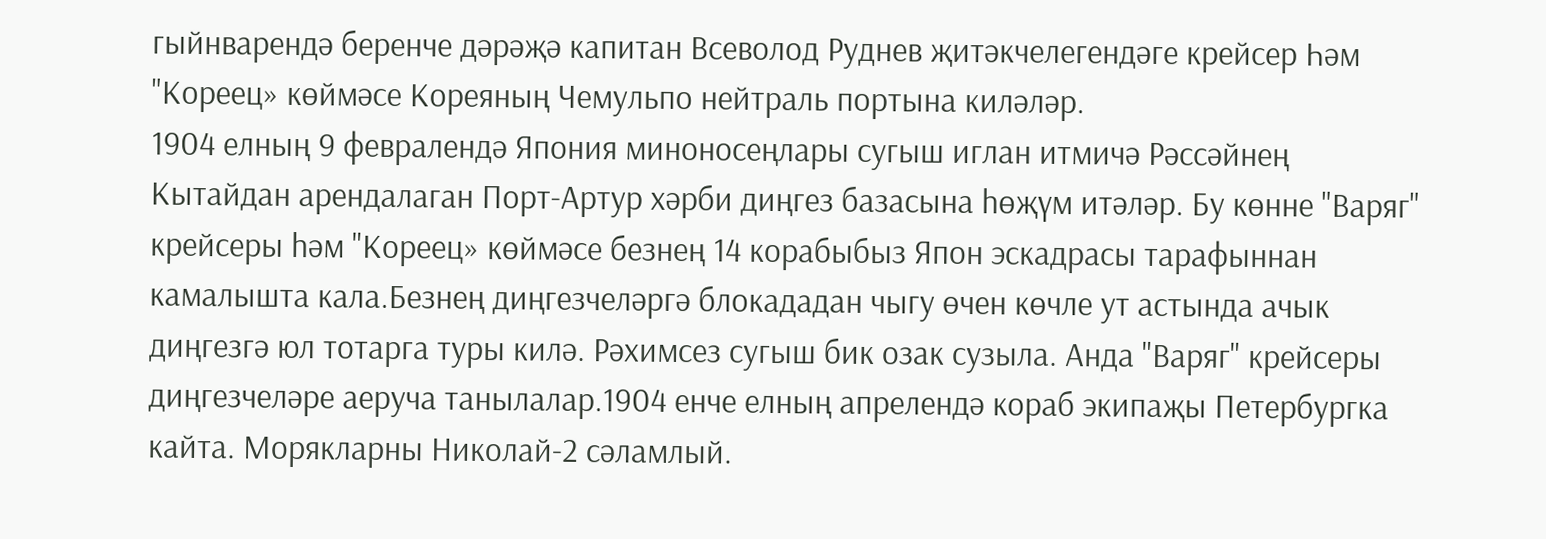гыйнварендә беренче дәрәҗә капитан Всеволод Руднев җитәкчелегендәге крейсер Һәм "Кореец» көймәсе Кореяның Чемульпо нейтраль портына киләләр.
1904 елның 9 февралендә Япония миноносеңлары сугыш иглан итмичә Рәссәйнең Кытайдан арендалаган Порт-Артур хәрби диңгез базасына һөҗүм итәләр. Бу көнне "Варяг" крейсеры һәм "Кореец» көймәсе безнең 14 корабыбыз Япон эскадрасы тарафыннан камалышта кала.Безнең диңгезчеләргә блокададан чыгу өчен көчле ут астында ачык диңгезгә юл тотарга туры килә. Рәхимсез сугыш бик озак сузыла. Анда "Варяг" крейсеры диңгезчеләре аеруча танылалар.1904 енче елның апрелендә кораб экипаҗы Петербургка кайта. Морякларны Николай-2 сәламлый.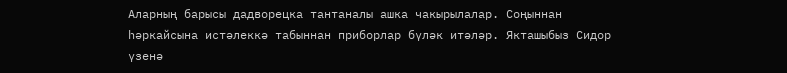Аларның барысы дадворецка тантаналы ашка чакырылалар. Соңыннан һәркайсына истәлеккә табыннан приборлар бүләк итәләр. Якташыбыз Сидор үзенә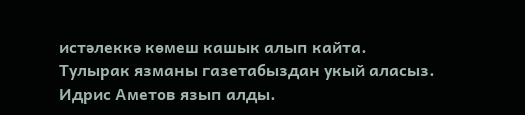истәлеккә көмеш кашык алып кайта.
Тулырак язманы газетабыздан укый аласыз.
Идрис Аметов язып алды.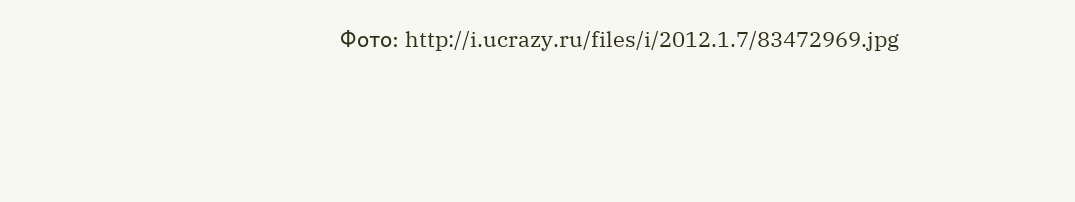Фото: http://i.ucrazy.ru/files/i/2012.1.7/83472969.jpg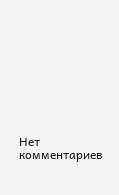Нет комментариев